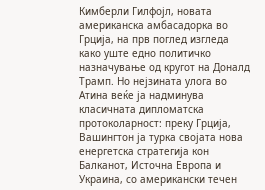Кимберли Гилфојл, новата американска амбасадорка во Грција, на прв поглед изгледа како уште едно политичко назначување од кругот на Доналд Трамп. Но нејзината улога во Атина веќе ја надминува класичната дипломатска протоколарност: преку Грција, Вашингтон ја турка својата нова енергетска стратегија кон Балканот, Источна Европа и Украина, со американски течен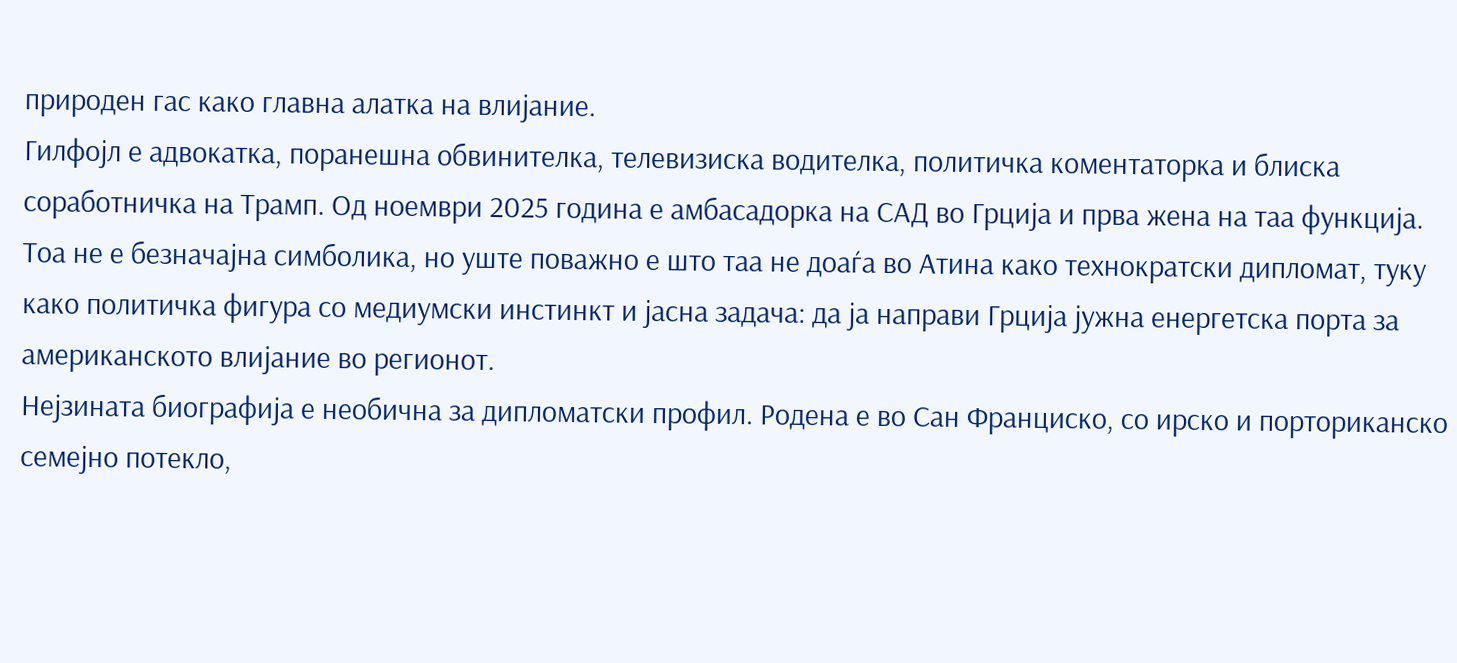природен гас како главна алатка на влијание.
Гилфојл е адвокатка, поранешна обвинителка, телевизиска водителка, политичка коментаторка и блиска соработничка на Трамп. Од ноември 2025 година е амбасадорка на САД во Грција и прва жена на таа функција. Тоа не е безначајна симболика, но уште поважно е што таа не доаѓа во Атина како технократски дипломат, туку како политичка фигура со медиумски инстинкт и јасна задача: да ја направи Грција јужна енергетска порта за американското влијание во регионот.
Нејзината биографија е необична за дипломатски профил. Родена е во Сан Франциско, со ирско и порториканско семејно потекло,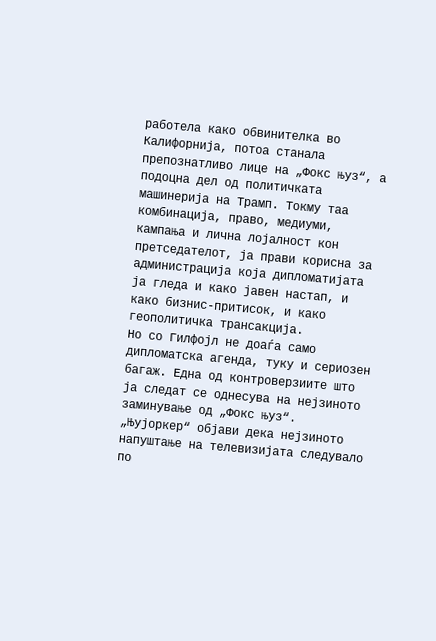работела како обвинителка во Калифорнија, потоа станала препознатливо лице на „Фокс њуз“, а подоцна дел од политичката машинерија на Трамп. Токму таа комбинација, право, медиуми, кампања и лична лојалност кон претседателот, ја прави корисна за администрација која дипломатијата ја гледа и како јавен настап, и како бизнис-притисок, и како геополитичка трансакција.
Но со Гилфојл не доаѓа само дипломатска агенда, туку и сериозен багаж. Една од контроверзиите што ја следат се однесува на нејзиното заминување од „Фокс њуз“. „Њујоркер“ објави дека нејзиното напуштање на телевизијата следувало по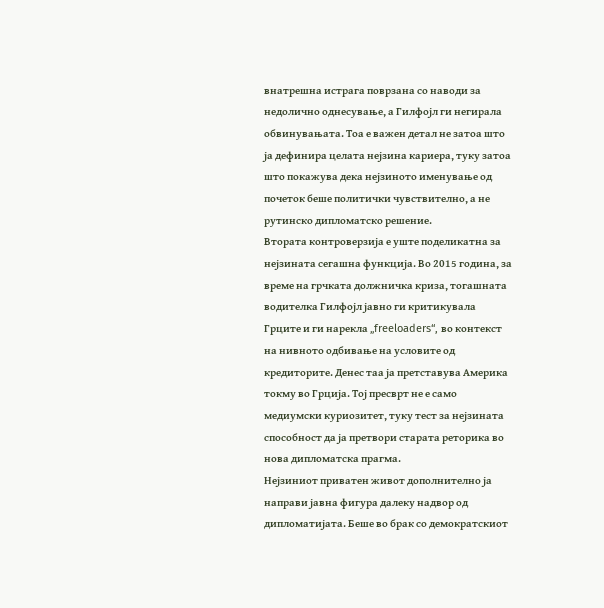внатрешна истрага поврзана со наводи за недолично однесување, а Гилфојл ги негирала обвинувањата. Тоа е важен детал не затоа што ја дефинира целата нејзина кариера, туку затоа што покажува дека нејзиното именување од почеток беше политички чувствително, а не рутинско дипломатско решение.
Втората контроверзија е уште поделикатна за нејзината сегашна функција. Во 2015 година, за време на грчката должничка криза, тогашната водителка Гилфојл јавно ги критикувала Грците и ги нарекла „freeloaders“, во контекст на нивното одбивање на условите од кредиторите. Денес таа ја претставува Америка токму во Грција. Тој пресврт не е само медиумски куриозитет, туку тест за нејзината способност да ја претвори старата реторика во нова дипломатска прагма.
Нејзиниот приватен живот дополнително ја направи јавна фигура далеку надвор од дипломатијата. Беше во брак со демократскиот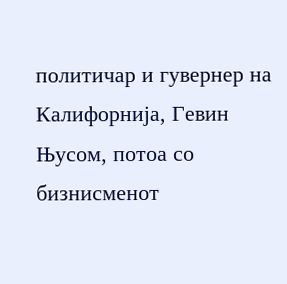политичар и гувернер на Калифорнија, Гевин Њусом, потоа со бизнисменот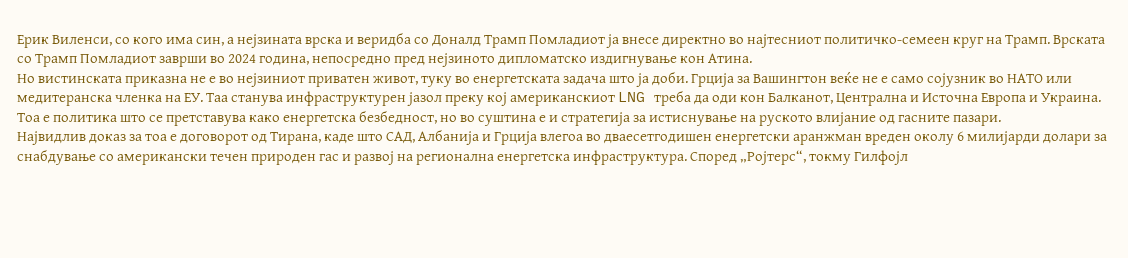Ерик Виленси, со кого има син, а нејзината врска и веридба со Доналд Трамп Помладиот ја внесе директно во најтесниот политичко-семеен круг на Трамп. Врската со Трамп Помладиот заврши во 2024 година, непосредно пред нејзиното дипломатско издигнување кон Атина.
Но вистинската приказна не е во нејзиниот приватен живот, туку во енергетската задача што ја доби. Грција за Вашингтон веќе не е само сојузник во НАТО или медитеранска членка на ЕУ. Таа станува инфраструктурен јазол преку кој американскиот LNG треба да оди кон Балканот, Централна и Источна Европа и Украина. Тоа е политика што се претставува како енергетска безбедност, но во суштина е и стратегија за истиснување на руското влијание од гасните пазари.
Највидлив доказ за тоа е договорот од Тирана, каде што САД, Албанија и Грција влегоа во дваесетгодишен енергетски аранжман вреден околу 6 милијарди долари за снабдување со американски течен природен гас и развој на регионална енергетска инфраструктура. Според „Ројтерс“, токму Гилфојл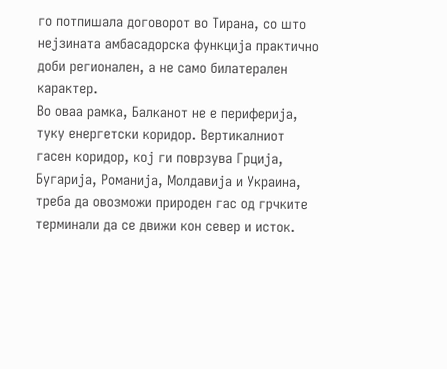го потпишала договорот во Тирана, со што нејзината амбасадорска функција практично доби регионален, а не само билатерален карактер.
Во оваа рамка, Балканот не е периферија, туку енергетски коридор. Вертикалниот гасен коридор, кој ги поврзува Грција, Бугарија, Романија, Молдавија и Украина, треба да овозможи природен гас од грчките терминали да се движи кон север и исток.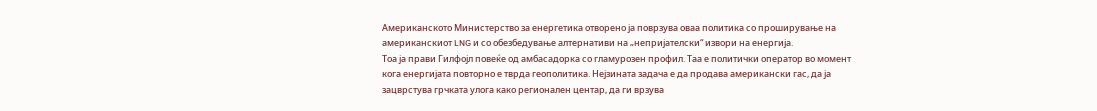Американското Министерство за енергетика отворено ја поврзува оваа политика со проширување на американскиот LNG и со обезбедување алтернативи на „непријателски“ извори на енергија.
Тоа ја прави Гилфојл повеќе од амбасадорка со гламурозен профил. Таа е политички оператор во момент кога енергијата повторно е тврда геополитика. Нејзината задача е да продава американски гас, да ја зацврстува грчката улога како регионален центар, да ги врзува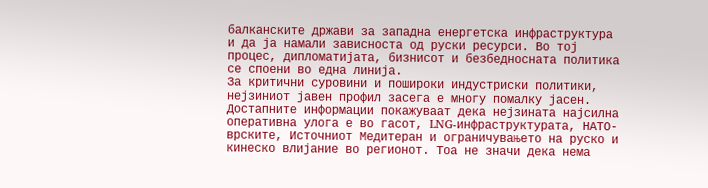балканските држави за западна енергетска инфраструктура и да ја намали зависноста од руски ресурси. Во тој процес, дипломатијата, бизнисот и безбедносната политика се споени во една линија.
За критични суровини и пошироки индустриски политики, нејзиниот јавен профил засега е многу помалку јасен. Достапните информации покажуваат дека нејзината најсилна оперативна улога е во гасот, LNG-инфраструктурата, НАТО-врските, Источниот Медитеран и ограничувањето на руско и кинеско влијание во регионот. Тоа не значи дека нема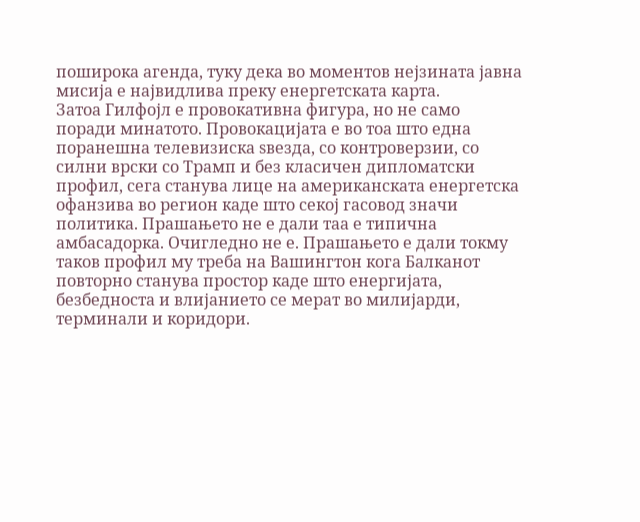поширока агенда, туку дека во моментов нејзината јавна мисија е највидлива преку енергетската карта.
Затоа Гилфојл е провокативна фигура, но не само поради минатото. Провокацијата е во тоа што една поранешна телевизиска ѕвезда, со контроверзии, со силни врски со Трамп и без класичен дипломатски профил, сега станува лице на американската енергетска офанзива во регион каде што секој гасовод значи политика. Прашањето не е дали таа е типична амбасадорка. Очигледно не е. Прашањето е дали токму таков профил му треба на Вашингтон кога Балканот повторно станува простор каде што енергијата, безбедноста и влијанието се мерат во милијарди, терминали и коридори.